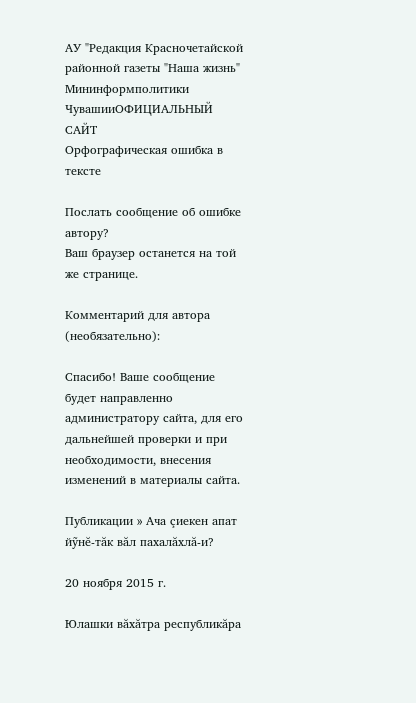АУ "Редакция Красночетайской районной газеты "Наша жизнь" Мининформполитики ЧувашииОФИЦИАЛЬНЫЙ САЙТ
Орфографическая ошибка в тексте

Послать сообщение об ошибке автору?
Ваш браузер останется на той же странице.

Комментарий для автора (необязательно):

Спасибо! Ваше сообщение будет направленно администратору сайта, для его дальнейшей проверки и при необходимости, внесения изменений в материалы сайта.

Публикации » Ача çиекен апат йỹнĕ-тăк вăл пахалăхлă-и?

20 ноября 2015 г.

Юлашки вăхăтра республикăра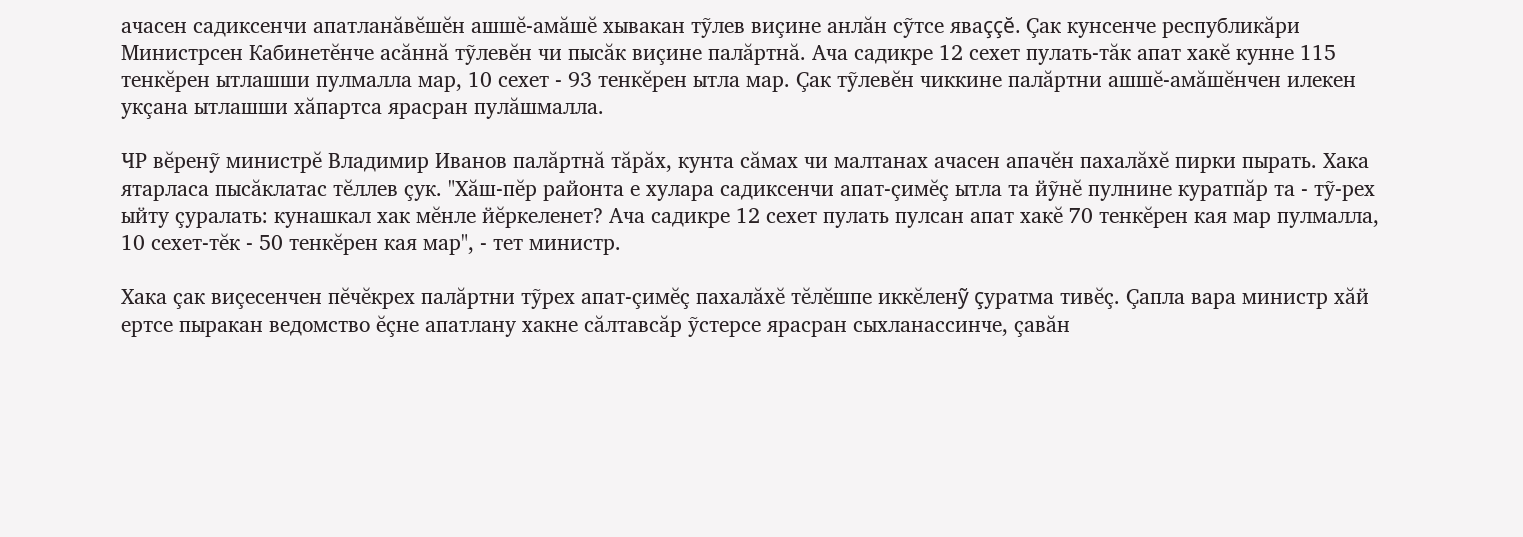ачасен садиксенчи апатланăвĕшĕн ашшĕ-амăшĕ хывакан тỹлев виçине анлăн сỹтсе яваççĕ. Çак кунсенче республикăри Министрсен Кабинетĕнче асăннă тỹлевĕн чи пысăк виçине палăртнă. Ача садикре 12 сехет пулать-тăк апат хакĕ кунне 115 тенкĕрен ытлашши пулмалла мар, 10 сехет - 93 тенкĕрен ытла мар. Çак тỹлевĕн чиккине палăртни ашшĕ-амăшĕнчен илекен укçана ытлашши хăпартса ярасран пулăшмалла.

ЧР вĕренỹ министрĕ Владимир Иванов палăртнă тăрăх, кунта сăмах чи малтанах ачасен апачĕн пахалăхĕ пирки пырать. Хака ятарласа пысăклатас тĕллев çук. "Хăш-пĕр районта е хулара садиксенчи апат-çимĕç ытла та йỹнĕ пулнине куратпăр та - тỹ-рех ыйту çуралать: кунашкал хак мĕнле йĕркеленет? Ача садикре 12 сехет пулать пулсан апат хакĕ 70 тенкĕрен кая мар пулмалла, 10 сехет-тĕк - 50 тенкĕрен кая мар", - тет министр.

Хака çак виçесенчен пĕчĕкрех палăртни тỹрех апат-çимĕç пахалăхĕ тĕлĕшпе иккĕленỹ çуратма тивĕç. Çапла вара министр хăй ертсе пыракан ведомство ĕçне апатлану хакне сăлтавсăр ỹстерсе ярасран сыхланассинче, çавăн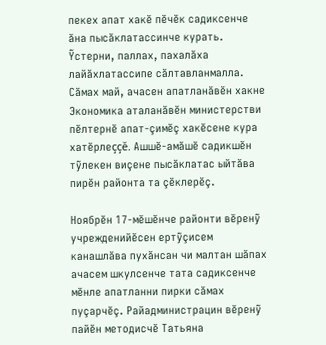пекех апат хакĕ пĕчĕк садиксенче ăна пысăклатассинче курать. Ỹстерни, паллах, пахалăха лайăхлатассипе сăлтавланмалла. Сăмах май, ачасен апатланăвĕн хакне Экономика аталанăвĕн министерстви пĕлтернĕ апат-çимĕç хакĕсене кура хатĕрлеççĕ. Ашшĕ-амăшĕ садикшĕн тỹлекен виçене пысăклатас ыйтăва пирĕн районта та çĕклерĕç.

Ноябрĕн 17-мĕшĕнче районти вĕренỹ учрежденийĕсен ертỹçисем канашлăва пухăнсан чи малтан шăпах ачасем шкулсенче тата садиксенче мĕнле апатланни пирки сăмах пуçарчĕç. Райадминистрацин вĕренỹ пайĕн методисчĕ Татьяна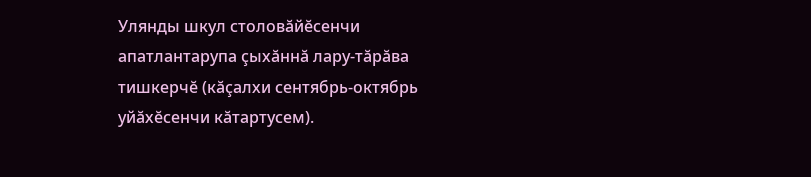Улянды шкул столовăйĕсенчи апатлантарупа çыхăннă лару-тăрăва тишкерчĕ (кăçалхи сентябрь-октябрь уйăхĕсенчи кăтартусем).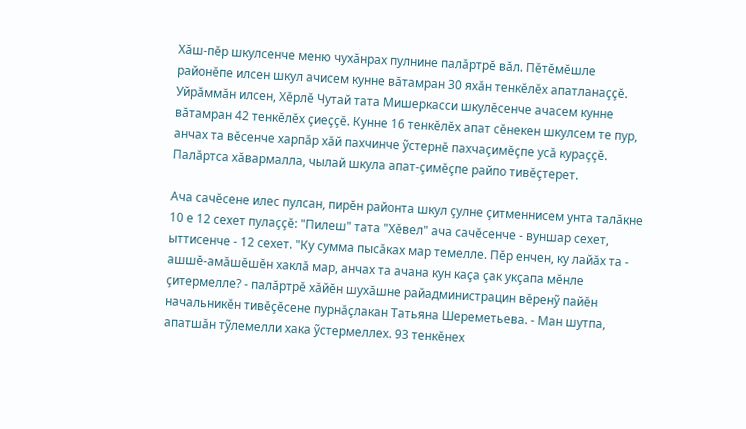Хăш-пĕр шкулсенче меню чухăнрах пулнине палăртрĕ вăл. Пĕтĕмĕшле районĕпе илсен шкул ачисем кунне вăтамран 30 яхăн тенкĕлĕх апатланаççĕ. Уйрăммăн илсен, Хĕрлĕ Чутай тата Мишеркасси шкулĕсенче ачасем кунне вăтамран 42 тенкĕлĕх çиеççĕ. Кунне 16 тенкĕлĕх апат сĕнекен шкулсем те пур, анчах та вĕсенче харпăр хăй пахчинче ỹстернĕ пахчаçимĕçпе усă кураççĕ. Палăртса хăвармалла, чылай шкула апат-çимĕçпе райпо тивĕçтерет.

Ача сачĕсене илес пулсан, пирĕн районта шкул çулне çитменнисем унта талăкне 10 е 12 сехет пулаççĕ: "Пилеш" тата "Хĕвел" ача сачĕсенче - вуншар сехет, ыттисенче - 12 сехет. "Ку сумма пысăках мар темелле. Пĕр енчен, ку лайăх та - ашшĕ-амăшĕшĕн хаклă мар, анчах та ачана кун каçа çак укçапа мĕнле çитермелле? - палăртрĕ хăйĕн шухăшне райадминистрацин вĕренỹ пайĕн начальникĕн тивĕçĕсене пурнăçлакан Татьяна Шереметьева. - Ман шутпа, апатшăн тỹлемелли хака ỹстермеллех. 93 тенкĕнех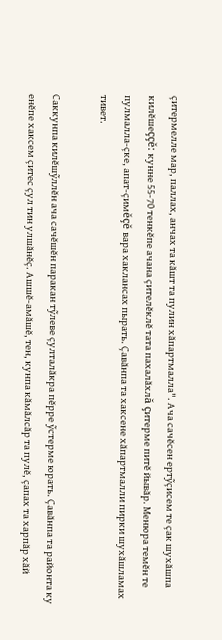çитермелле мар, паллах, анчах та кăшт та пулин хăпартмалла". Ача сачĕсен ертỹçисем те çак шухăшпа килĕшеççĕ: кунне 55-70 тенкĕпе ачана çителĕклĕ тата пахалăхлă çитерме питĕ йывăр. Менюра темĕн те пулмалла-çке, апат-çимĕçĕ вара хаклансах пырать. Çавăнпа та хаксене хăпартмалли пирки шухăшламах тивет.

Саккунпа килĕшỹллĕн ача сачĕшĕн паракан тỹлеве çулталăкра пĕрре ỹстерме юрать. Çавăнпа та районта ку енĕпе хаксем çитес çул тин улшăнĕç. Ашшĕ-амăшĕ, тен, кунпа кăмăлсăр та пулĕ, çапах та харпăр хăй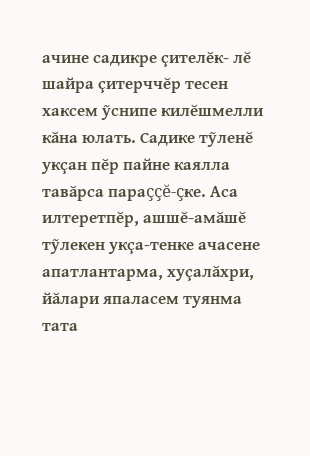ачине садикре çителĕк- лĕ шайра çитерччĕр тесен хаксем ỹснипе килĕшмелли кăна юлать. Садике тỹленĕ укçан пĕр пайне каялла тавăрса параççĕ-çке. Аса илтеретпĕр, ашшĕ-амăшĕ тỹлекен укçа-тенке ачасене апатлантарма, хуçалăхри, йăлари япаласем туянма тата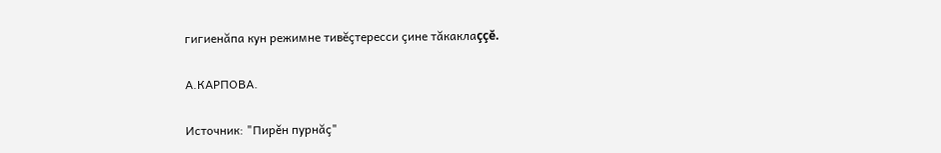гигиенăпа кун режимне тивĕçтересси çине тăкаклаççĕ.

А.КАРПОВА.

Источник: "Пирěн пурнăç"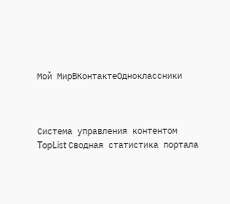Мой МирВКонтактеОдноклассники



Система управления контентом
TopList Сводная статистика портала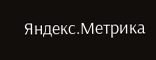Яндекс.Метрика